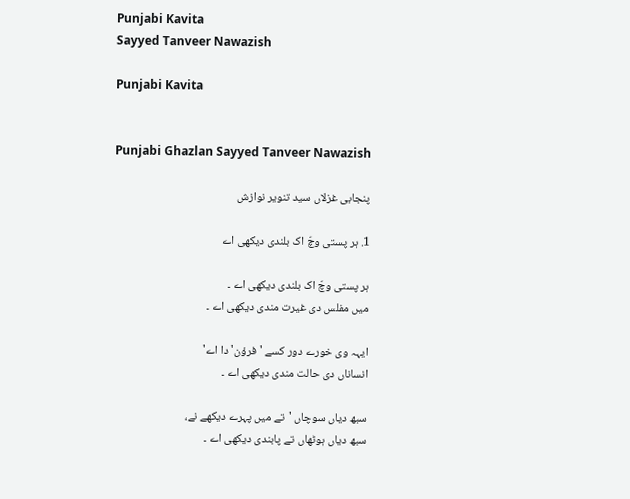Punjabi Kavita
Sayyed Tanveer Nawazish

Punjabi Kavita


Punjabi Ghazlan Sayyed Tanveer Nawazish

پنجابی غزلاں سید تنویر نوازش

1. ہر پستی وچّ اک بلندی دیکھی اے

ہر پستی وچّ اک بلندی دیکھی اے ۔
میں مفلس دی غیرت مندی دیکھی اے ۔

ایہہ وی خورے دور کسے 'فرؤن' دا اے'
انساناں دی حالت مندی دیکھی اے ۔

سبھ دیاں سوچاں 'تے میں پہرے دیکھے نے،
سبھ دیاں ہوٹھاں تے پابندی دیکھی اے ۔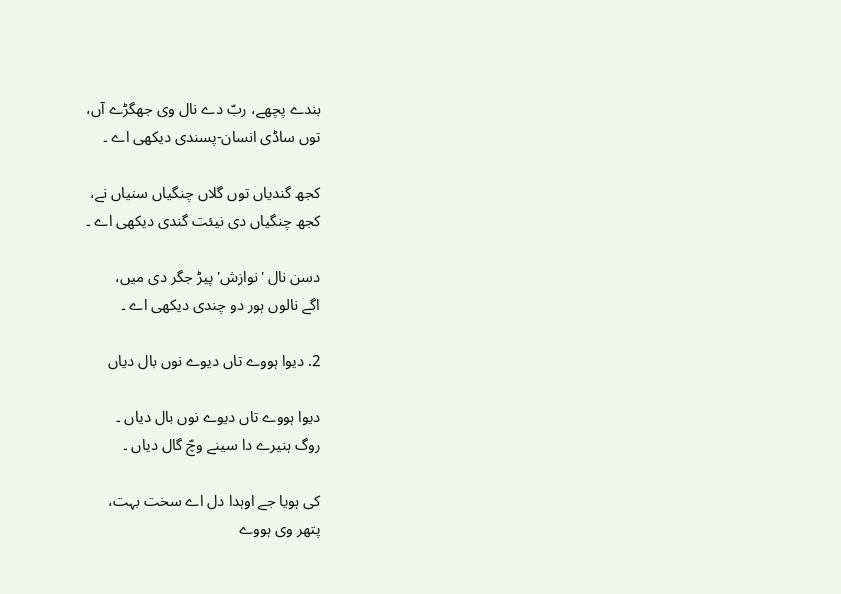بندے پچھے، ربّ دے نال وی جھگڑے آں،
توں ساڈی انسان-پسندی دیکھی اے ۔

کجھ گندیاں توں گلاں چنگیاں سنیاں نے،
کجھ چنگیاں دی نیئت گندی دیکھی اے ۔

دسن نال 'نوازش' پیڑ جگر دی میں،
اگے نالوں ہور دو چندی دیکھی اے ۔

2. دیوا ہووے تاں دیوے نوں بال دیاں

دیوا ہووے تاں دیوے نوں بال دیاں ۔
روگ ہنیرے دا سینے وچّ گال دیاں ۔

کی ہویا جے اوہدا دل اے سخت بہت،
پتھر وی ہووے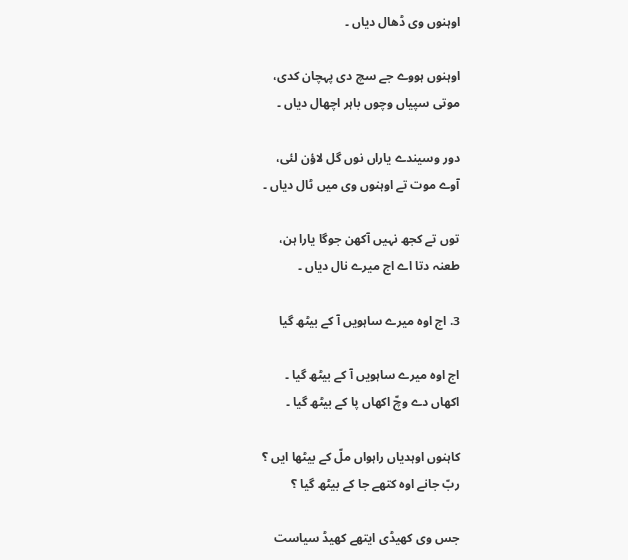اوہنوں وی ڈھال دیاں ۔

اوہنوں ہووے جے سچ دی پہچان کدی،
موتی سپیاں وچوں باہر اچھال دیاں ۔

دور وسیندے یاراں نوں گل لاؤن لئی،
آوے موت تے اوہنوں وی میں ٹال دیاں ۔

توں تے کجھ نہیں آکھن جوگا یارا ہن،
طعنہ دتا اے اج میرے نال دیاں ۔

3. اج اوہ میرے ساہویں آ کے بیٹھ گیا

اج اوہ میرے ساہویں آ کے بیٹھ گیا ۔
اکھاں دے وچّ اکھاں پا کے بیٹھ گیا ۔

کاہنوں اوہدیاں راہواں ملّ کے بیٹھا ایں ؟
ربّ جانے اوہ کتھے جا کے بیٹھ گیا ؟

جس وی کھیڈی ایتھے کھیڈ سیاست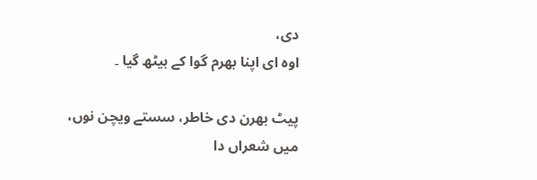دی،
اوہ ای اپنا بھرم گوا کے بیٹھ گیا ۔

پیٹ بھرن دی خاطر، سستے ویچن نوں،
میں شعراں دا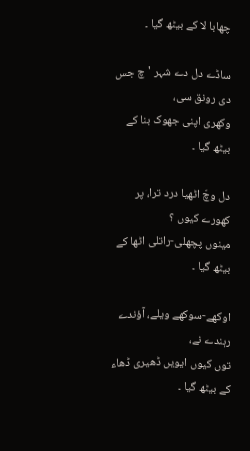چھابا لا کے بیٹھ گیا ۔

ساڈے دل دے شہر 'چ جس دی رونق سی،
وکھری اپنی جھوک بنا کے بیٹھ گیا ۔

دل وچّ اٹھیا درد ترا، پر کھورے کیوں ؟
مینوں پچھلی-راتلی اٹھا کے بیٹھ گیا ۔

اوکھے-سوکھے ویلے، آؤندے رہندے نے،
توں کیوں ایویں ڈھیری ڈھاء کے بیٹھ گیا ۔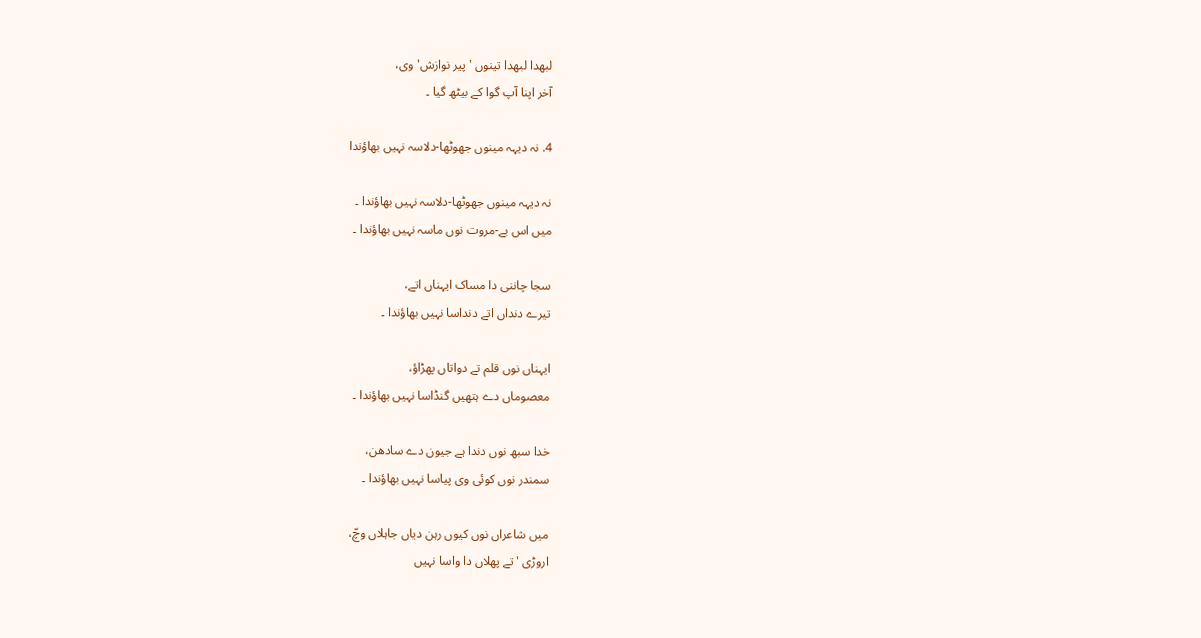لبھدا لبھدا تینوں 'پیر نوازش' وی،
آخر اپنا آپ گوا کے بیٹھ گیا ۔

4. نہ دیہہ مینوں جھوٹھا-دلاسہ نہیں بھاؤندا

نہ دیہہ مینوں جھوٹھا-دلاسہ نہیں بھاؤندا ۔
میں اس بے-مروت نوں ماسہ نہیں بھاؤندا ۔

سجا چاننی دا مساک ایہناں اتے،
تیرے دنداں اتے دنداسا نہیں بھاؤندا ۔

ایہناں نوں قلم تے دواتاں پھڑاؤ،
معصوماں دے ہتھیں گنڈاسا نہیں بھاؤندا ۔

خدا سبھ نوں دندا ہے جیون دے سادھن،
سمندر نوں کوئی وی پیاسا نہیں بھاؤندا ۔

میں شاعراں نوں کیوں رہن دیاں جاہلاں وچّ،
اروڑی 'تے پھلاں دا واسا نہیں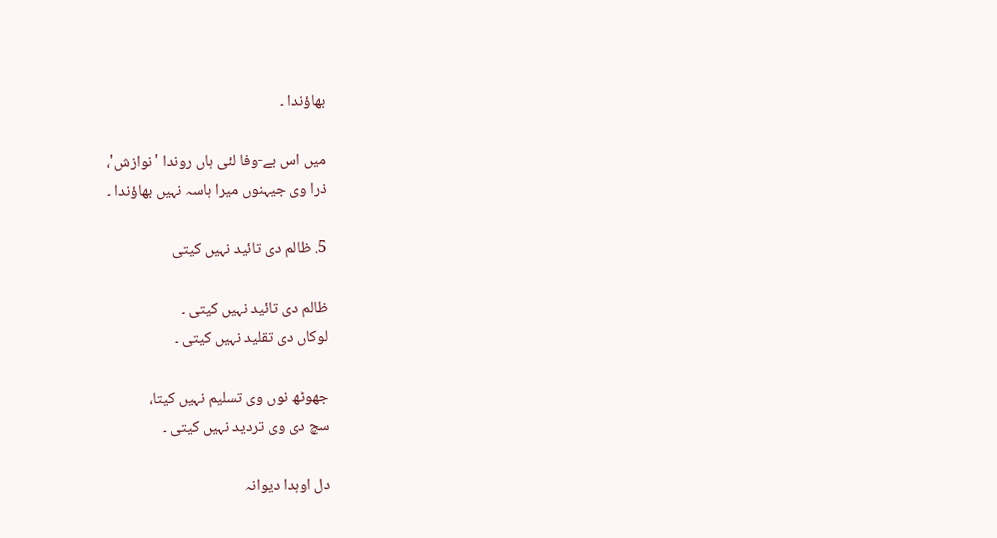بھاؤندا ۔

میں اس بے-وفا لئی ہاں روندا 'نوازش'،
ذرا وی جیہنوں میرا ہاسہ نہیں بھاؤندا ۔

5. ظالم دی تائید نہیں کیتی

ظالم دی تائید نہیں کیتی ۔
لوکاں دی تقلید نہیں کیتی ۔

جھوٹھ نوں وی تسلیم نہیں کیتا،
سچ دی وی تردید نہیں کیتی ۔

دل اوہدا دیوانہ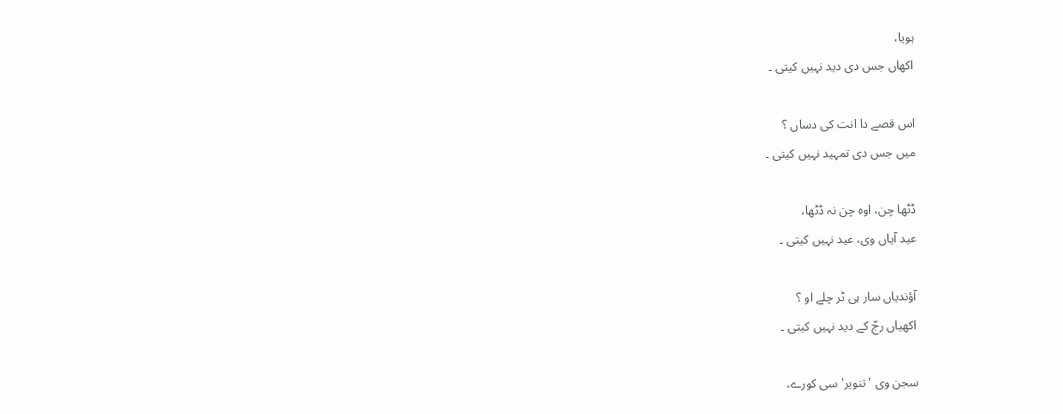ہویا،
اکھاں جس دی دید نہیں کیتی ۔

اس قصے دا انت کی دساں ؟
میں جس دی تمہید نہیں کیتی ۔

ڈٹھا چن، اوہ چن نہ ڈٹھا،
عید آیاں وی، عید نہیں کیتی ۔

آؤندیاں سار ہی ٹر چلے او ؟
اکھیاں رجّ کے دید نہیں کیتی ۔

سجن وی 'تنویر' سی کورے،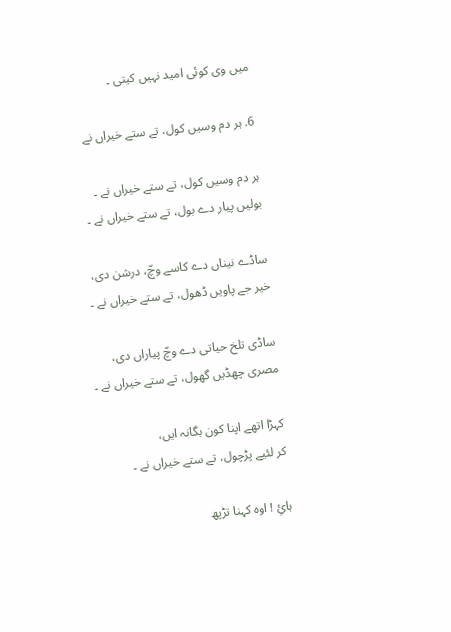میں وی کوئی امید نہیں کیتی ۔

6. ہر دم وسیں کول، تے ستے خیراں نے

ہر دم وسیں کول، تے ستے خیراں نے ۔
بولیں پیار دے بول، تے ستے خیراں نے ۔

ساڈے نیناں دے کاسے وچّ، درشن دی،
خیر جے پاویں ڈھول، تے ستے خیراں نے ۔

ساڈی تلخ حیاتی دے وچّ پیاراں دی،
مصری چھڈیں گھول، تے ستے خیراں نے ۔

کہڑا اتھے اپنا کون بگانہ ایں،
کر لئیے پڑچول، تے ستے خیراں نے ۔

ہائِ ! اوہ کہنا تڑپھ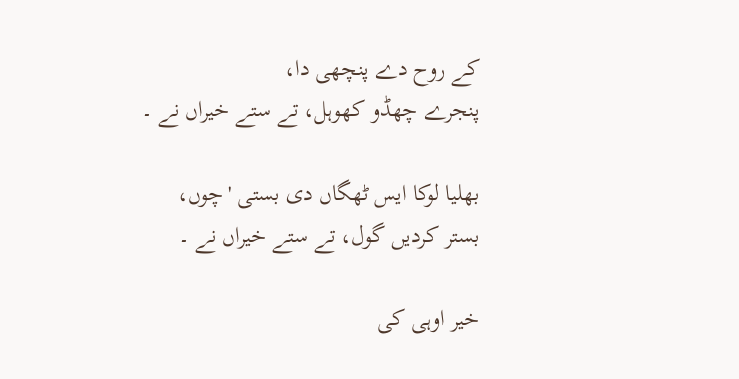کے روح دے پنچھی دا،
پنجرے چھڈو کھوہل، تے ستے خیراں نے ۔

بھلیا لوکا ایس ٹھگاں دی بستی 'چوں،
بستر کردیں گول، تے ستے خیراں نے ۔

خیر اوہی کی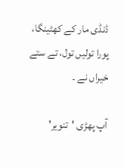ڈنڈی مار کے کھٹینگا،
پورا تولیں تول، تے ستے خیراں نے ۔

آپ پھڑی 'تنویر'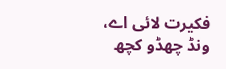فکیرت لائی اے،
ونڈ چھڈو کچھ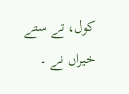کول، تے ستے خیراں نے ۔